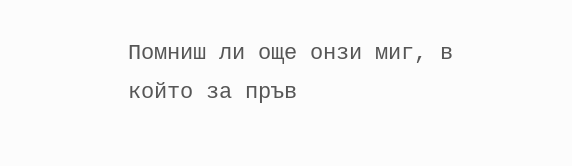Помниш ли още онзи миг, в който за пръв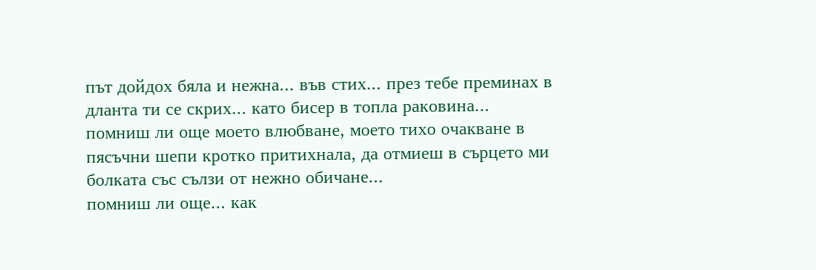път дойдох бяла и нежна... във стих... през тебе преминах в дланта ти се скрих... като бисер в топла раковина...
помниш ли още моето влюбване, моето тихо очакване в пясъчни шепи кротко притихнала, да отмиеш в сърцето ми болката със сълзи от нежно обичане...
помниш ли още... как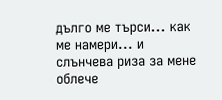дълго ме търси... как ме намери... и слънчева риза за мене облече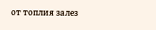от топлия залез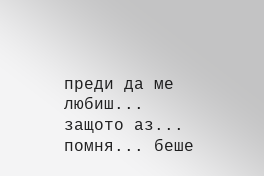преди да ме любиш... защото аз... помня... беше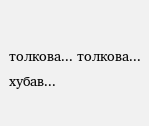толкова... толкова... хубав...